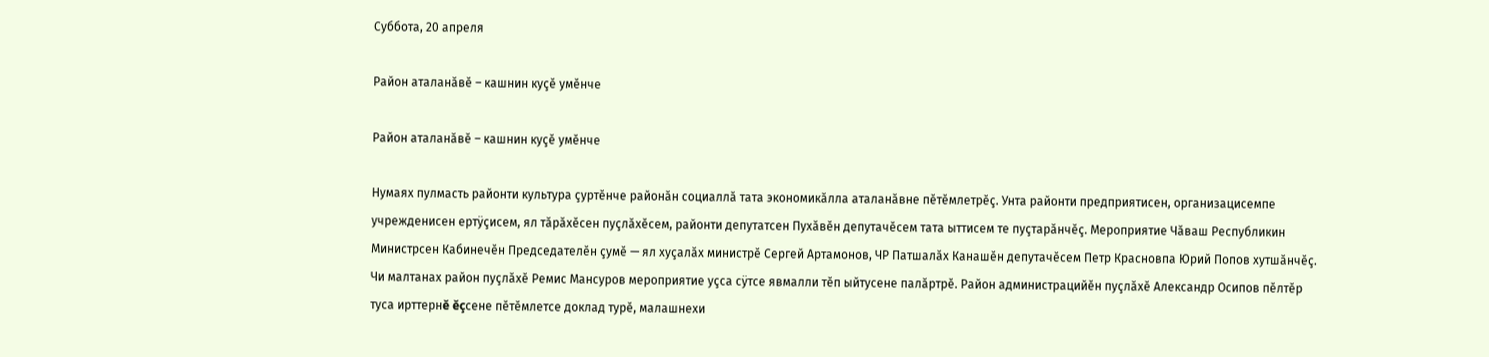Суббота, 20 апреля

Район аталанăвĕ – кашнин куçĕ умĕнче

Район аталанăвĕ – кашнин куçĕ умĕнче

Нумаях пулмасть районти культура çуртĕнче районăн социаллă тата экономикăлла аталанăвне пĕтĕмлетрĕç. Унта районти предприятисен, организацисемпе учрежденисен ертÿçисем, ял тăрăхĕсен пуçлăхĕсем, районти депутатсен Пухăвĕн депутачĕсем тата ыттисем те пуçтарăнчĕç. Мероприятие Чăваш Республикин Министрсен Кабинечĕн Председателĕн çумĕ — ял хуçалăх министрĕ Сергей Артамонов, ЧР Патшалăх Канашĕн депутачĕсем Петр Красновпа Юрий Попов хутшăнчĕç.
Чи малтанах район пуçлăхĕ Ремис Мансуров мероприятие уçса сÿтсе явмалли тĕп ыйтусене палăртрĕ. Район администрацийĕн пуçлăхĕ Александр Осипов пĕлтĕр туса ирттернĕ ĕçсене пĕтĕмлетсе доклад турĕ, малашнехи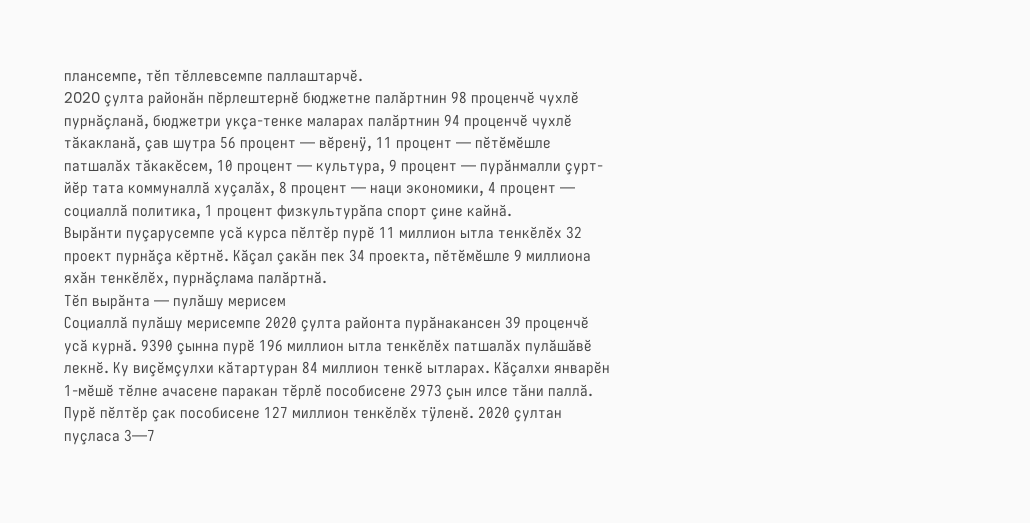плансемпе, тĕп тĕллевсемпе паллаштарчĕ.
2020 çулта районăн пĕрлештернĕ бюджетне палăртнин 98 проценчĕ чухлĕ пурнăçланă, бюджетри укçа-тенке маларах палăртнин 94 проценчĕ чухлĕ тăкакланă, çав шутра 56 процент — вĕренÿ, 11 процент — пĕтĕмĕшле патшалăх тăкакĕсем, 10 процент — культура, 9 процент — пурăнмалли çурт-йĕр тата коммуналлă хуçалăх, 8 процент — наци экономики, 4 процент — социаллă политика, 1 процент физкультурăпа спорт çине кайнă.
Вырăнти пуçарусемпе усă курса пĕлтĕр пурĕ 11 миллион ытла тенкĕлĕх 32 проект пурнăçа кĕртнĕ. Кăçал çакăн пек 34 проекта, пĕтĕмĕшле 9 миллиона яхăн тенкĕлĕх, пурнăçлама палăртнă.
Тĕп вырăнта — пулăшу мерисем
Социаллă пулăшу мерисемпе 2020 çулта районта пурăнакансен 39 проценчĕ усă курнă. 9390 çынна пурĕ 196 миллион ытла тенкĕлĕх патшалăх пулăшăвĕ лекнĕ. Ку виçĕмçулхи кăтартуран 84 миллион тенкĕ ытларах. Кăçалхи январĕн 1-мĕшĕ тĕлне ачасене паракан тĕрлĕ пособисене 2973 çын илсе тăни паллă. Пурĕ пĕлтĕр çак пособисене 127 миллион тенкĕлĕх тÿленĕ. 2020 çултан пуçласа 3—7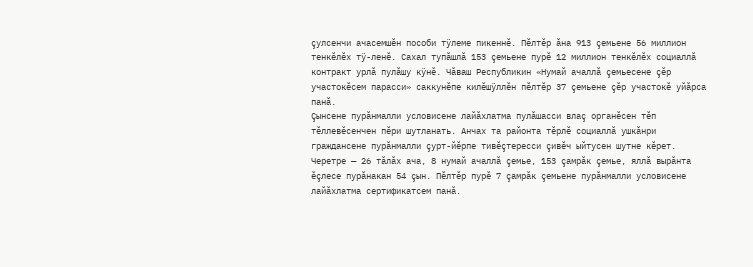çулсенчи ачасемшĕн пособи тÿлеме пикеннĕ. Пĕлтĕр ăна 913 çемьене 56 миллион тенкĕлĕх тÿ-ленĕ. Сахал тупăшлă 153 çемьене пурĕ 12 миллион тенкĕлĕх социаллă контракт урлă пулăшу кÿнĕ. Чăваш Республикин «Нумай ачаллă çемьесене çĕр участокĕсем парасси» саккунĕпе килĕшÿллĕн пĕлтĕр 37 çемьене çĕр участокĕ уйăрса панă.
Çынсене пурăнмалли условисене лайăхлатма пулăшасси влаç органĕсен тĕп тĕллевĕсенчен пĕри шутланать. Анчах та районта тĕрлĕ социаллă ушкăнри граждансене пурăнмалли çурт-йĕрпе тивĕçтересси çивĕч ыйтусен шутне кĕрет. Черетре — 26 тăлăх ача, 8 нумай ачаллă çемье, 153 çамрăк çемье, яллă вырăнта ĕçлесе пурăнакан 54 çын. Пĕлтĕр пурĕ 7 çамрăк çемьене пурăнмалли условисене лайăхлатма сертификатсем панă.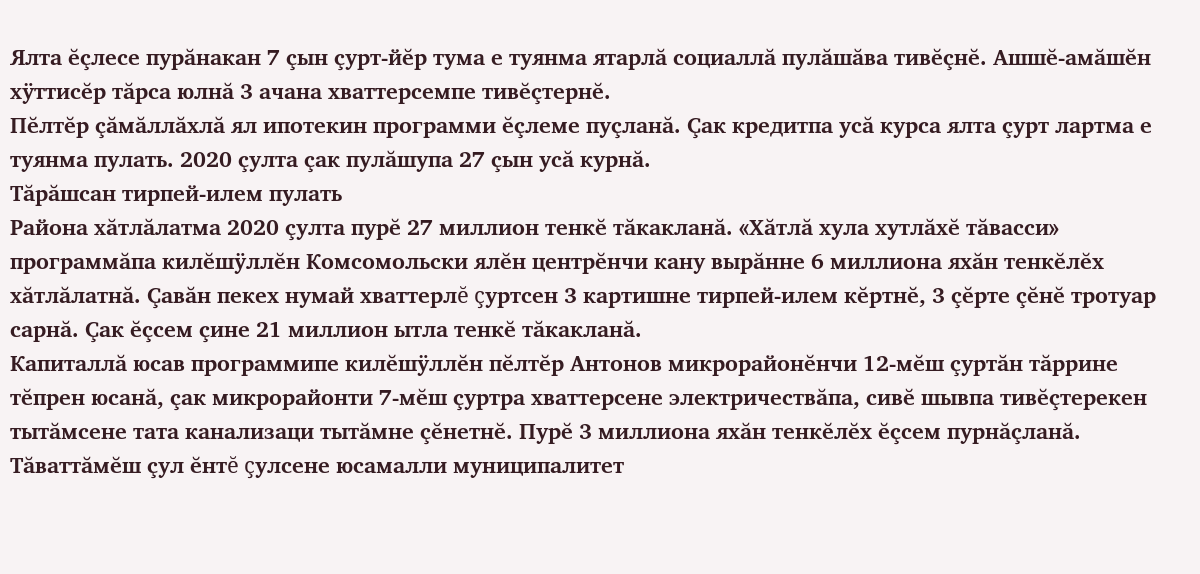Ялта ĕçлесе пурăнакан 7 çын çурт-йĕр тума е туянма ятарлă социаллă пулăшăва тивĕçнĕ. Ашшĕ-амăшĕн хÿттисĕр тăрса юлнă 3 ачана хваттерсемпе тивĕçтернĕ.
Пĕлтĕр çăмăллăхлă ял ипотекин программи ĕçлеме пуçланă. Çак кредитпа усă курса ялта çурт лартма е туянма пулать. 2020 çулта çак пулăшупа 27 çын усă курнă.
Тăрăшсан тирпей-илем пулать
Района хăтлăлатма 2020 çулта пурĕ 27 миллион тенкĕ тăкакланă. «Хăтлă хула хутлăхĕ тăвасси» программăпа килĕшÿллĕн Комсомольски ялĕн центрĕнчи кану вырăнне 6 миллиона яхăн тенкĕлĕх хăтлăлатнă. Çавăн пекех нумай хваттерлĕ çуртсен 3 картишне тирпей-илем кĕртнĕ, 3 çĕрте çĕнĕ тротуар сарнă. Çак ĕçсем çине 21 миллион ытла тенкĕ тăкакланă.
Капиталлă юсав программипе килĕшÿллĕн пĕлтĕр Антонов микрорайонĕнчи 12-мĕш çуртăн тăррине тĕпрен юсанă, çак микрорайонти 7-мĕш çуртра хваттерсене электричествăпа, сивĕ шывпа тивĕçтерекен тытăмсене тата канализаци тытăмне çĕнетнĕ. Пурĕ 3 миллиона яхăн тенкĕлĕх ĕçсем пурнăçланă.
Тăваттăмĕш çул ĕнтĕ çулсене юсамалли муниципалитет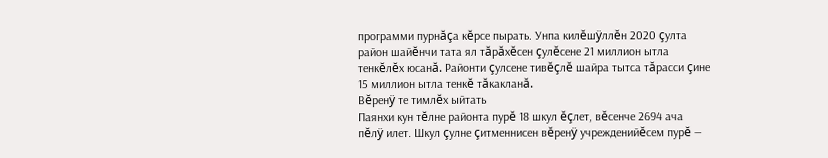программи пурнăçа кĕрсе пырать. Унпа килĕшÿллĕн 2020 çулта район шайĕнчи тата ял тăрăхĕсен çулĕсене 21 миллион ытла тенкĕлĕх юсанă. Районти çулсене тивĕçлĕ шайра тытса тăрасси çине 15 миллион ытла тенкĕ тăкакланă.
Вĕренÿ те тимлĕх ыйтать
Паянхи кун тĕлне районта пурĕ 18 шкул ĕçлет, вĕсенче 2694 ача пĕлÿ илет. Шкул çулне çитменнисен вĕренÿ учрежденийĕсем пурĕ —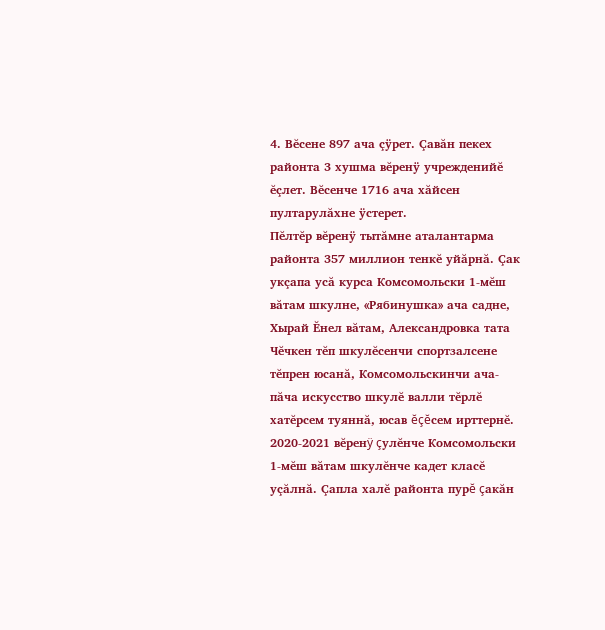4. Вĕсене 897 ача çÿрет. Çавăн пекех районта 3 хушма вĕренÿ учрежденийĕ ĕçлет. Вĕсенче 1716 ача хăйсен пултарулăхне ÿстерет.
Пĕлтĕр вĕренÿ тытăмне аталантарма районта 357 миллион тенкĕ уйăрнă. Çак укçапа усă курса Комсомольски 1-мĕш вăтам шкулне, «Рябинушка» ача садне, Хырай Ĕнел вăтам, Александровка тата Чĕчкен тĕп шкулĕсенчи спортзалсене тĕпрен юсанă, Комсомольскинчи ача-пăча искусство шкулĕ валли тĕрлĕ хатĕрсем туяннă, юсав ĕçĕсем ирттернĕ.
2020-2021 вĕренÿ çулĕнче Комсомольски 1-мĕш вăтам шкулĕнче кадет класĕ уçăлнă. Çапла халĕ районта пурĕ çакăн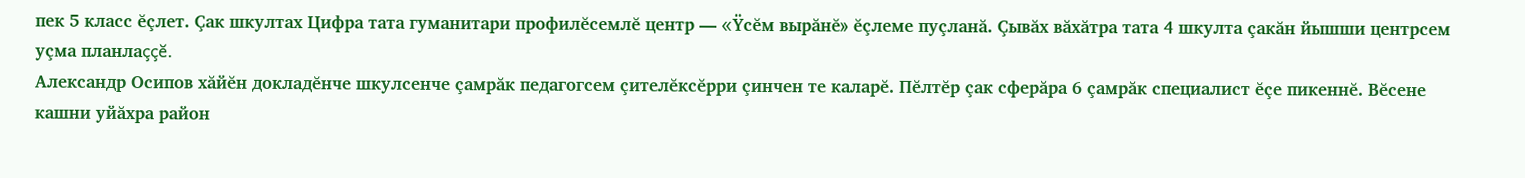пек 5 класс ĕçлет. Çак шкултах Цифра тата гуманитари профилĕсемлĕ центр — «Ÿсĕм вырăнĕ» ĕçлеме пуçланă. Çывăх вăхăтра тата 4 шкулта çакăн йышши центрсем уçма планлаççĕ.
Александр Осипов хăйĕн докладĕнче шкулсенче çамрăк педагогсем çителĕксĕрри çинчен те каларĕ. Пĕлтĕр çак сферăра 6 çамрăк специалист ĕçе пикеннĕ. Вĕсене кашни уйăхра район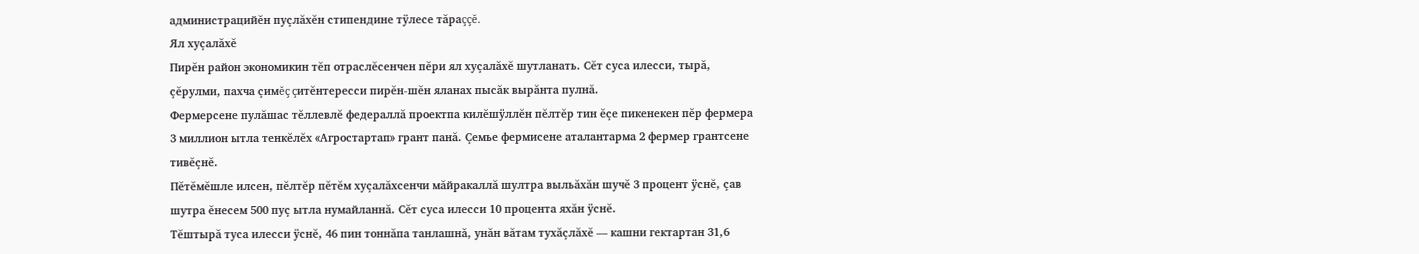администрацийĕн пуçлăхĕн стипендине тÿлесе тăраççĕ.
Ял хуçалăхĕ
Пирĕн район экономикин тĕп отраслĕсенчен пĕри ял хуçалăхĕ шутланать. Сĕт суса илесси, тырă, çĕрулми, пахча çимĕç çитĕнтересси пирĕн-шĕн яланах пысăк вырăнта пулнă.
Фермерсене пулăшас тĕллевлĕ федераллă проектпа килĕшÿллĕн пĕлтĕр тин ĕçе пикенекен пĕр фермера 3 миллион ытла тенкĕлĕх «Агростартап» грант панă. Çемье фермисене аталантарма 2 фермер грантсене тивĕçнĕ.
Пĕтĕмĕшле илсен, пĕлтĕр пĕтĕм хуçалăхсенчи мăйракаллă шултра выльăхăн шучĕ 3 процент ÿснĕ, çав шутра ĕнесем 500 пуç ытла нумайланнă. Сĕт суса илесси 10 процента яхăн ÿснĕ.
Тĕштырă туса илесси ÿснĕ, 46 пин тоннăпа танлашнă, унăн вăтам тухăçлăхĕ — кашни гектартан 31,6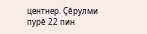центнер. Çĕрулми пурĕ 22 пин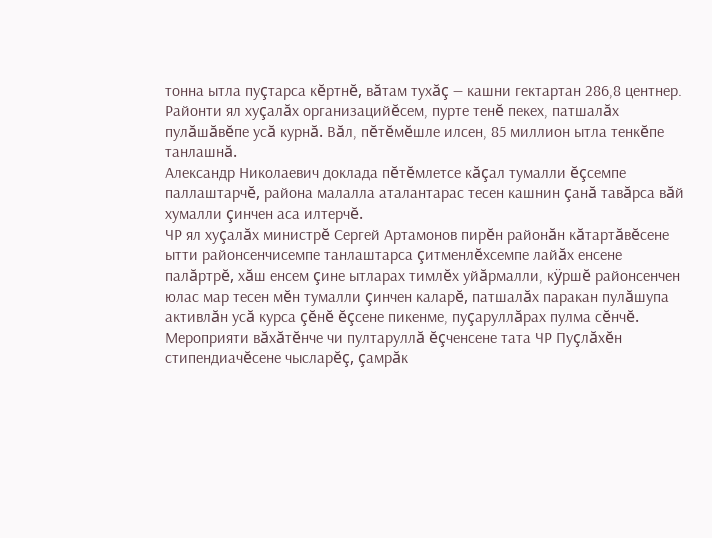тонна ытла пуçтарса кĕртнĕ, вăтам тухăç — кашни гектартан 286,8 центнер. Районти ял хуçалăх организацийĕсем, пурте тенĕ пекех, патшалăх пулăшăвĕпе усă курнă. Вăл, пĕтĕмĕшле илсен, 85 миллион ытла тенкĕпе танлашнă.
Александр Николаевич доклада пĕтĕмлетсе кăçал тумалли ĕçсемпе паллаштарчĕ, района малалла аталантарас тесен кашнин çанă тавăрса вăй хумалли çинчен аса илтерчĕ.
ЧР ял хуçалăх министрĕ Сергей Артамонов пирĕн районăн кăтартăвĕсене ытти районсенчисемпе танлаштарса çитменлĕхсемпе лайăх енсене палăртрĕ, хăш енсем çине ытларах тимлĕх уйăрмалли, кÿршĕ районсенчен юлас мар тесен мĕн тумалли çинчен каларĕ, патшалăх паракан пулăшупа активлăн усă курса çĕнĕ ĕçсене пикенме, пуçаруллăрах пулма сĕнчĕ.
Мероприяти вăхăтĕнче чи пултаруллă ĕçченсене тата ЧР Пуçлăхĕн стипендиачĕсене чысларĕç, çамрăк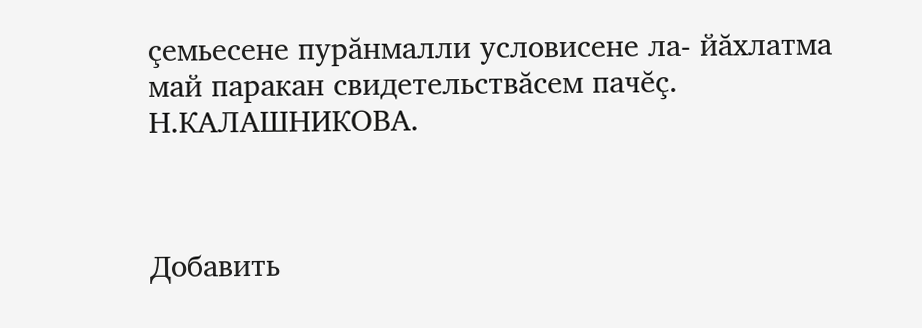çемьесене пурăнмалли условисене ла- йăхлатма май паракан свидетельствăсем пачĕç.
Н.КАЛАШНИКОВА.



Добавить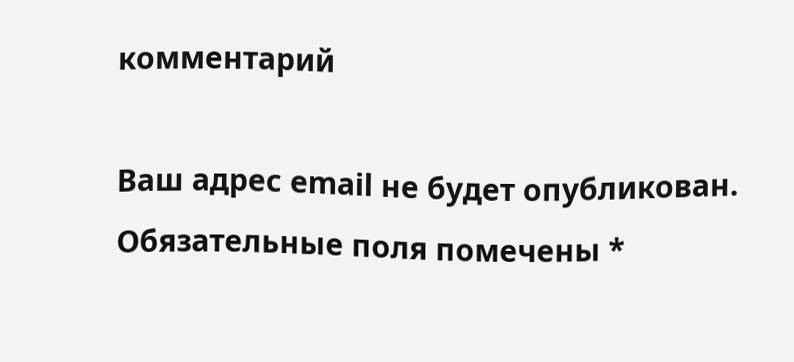комментарий

Ваш адрес email не будет опубликован. Обязательные поля помечены *